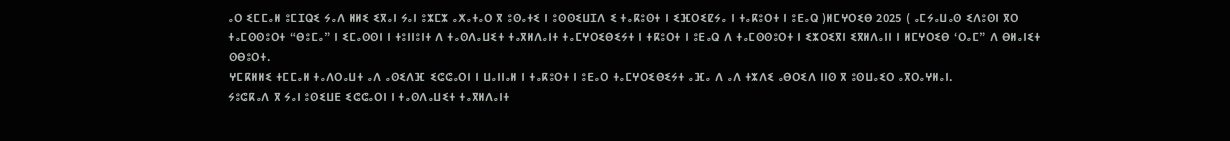ⴰⵔ ⵉⵎⵎⴰⵍ ⵓⵎⵊⵕⵉ ⵢⴰⴷ ⵍⵍⵉ ⵉⴳⴰⵏ ⵢⴰⵏ ⵓⵣⵎⵣ ⴰⵅⴰⵜⴰⵔ ⴳ ⵓⵙⴰⵜⵉ ⵏ ⵓⵙⵙⵉⵡⵊⴷ ⵉ ⵜⴰⴽⵓⵙⵜ ⵏ ⵉⴼⵔⵉⵇⵢⴰ ⵏ ⵜⴰⴽⵓⵔⵜ ⵏ ⵓⴹⴰⵕ )ⵍⵎⵖⵔⵉⴱ 2025 ( ⴰⵎⵢⴰⵡⴰⵙ ⵉⴷⵓⵙⵏ ⴳⵔ ⵜⴰⵎⵙⵙⵓⵔⵜ “ⴱⵓⵎⴰ” ⵏ ⵉⵎⴰⵙⵙⵏ ⵏ ⵜⵓⵏⵏⵓⵏⵜ ⴷ ⵜⴰⵙⴷⴰⵡⵉⵜ ⵜⴰⴳⵍⴷⴰⵏⵜ ⵜⴰⵎⵖⵔⵉⴱⵉⵢⵜ ⵏ ⵜⴽⵓⵔⵜ ⵏ ⵓⴹⴰⵕ ⴷ ⵜⴰⵎⵙⵙⵓⵔⵜ ⵏ ⵉⵣⵔⵉⴳⵏ ⵉⴳⵍⴷⴰⵏⵏ ⵏ ⵍⵎⵖⵔⵉⴱ ‘ⵔⴰⵎ” ⴷ ⴱⵍⴰⵏⵉⵜ ⵙⴱⵓⵔⵜ.
ⵖⵎⴽⵍⵍⵉ ⵜⵎⵎⴰⵍ ⵜⴰⴷⵔⴰⵡⵜ ⴰⴷ ⴰⵙⵉⴷⴼ ⵉⵛⵛⴰⵔⵏ ⵏ ⵡⴰⵏⵏⴰⵍ ⵏ ⵜⴰⴽⵓⵔⵜ ⵏ ⵓⴹⴰⵔ ⵜⴰⵎⵖⵔⵉⴱⵉⵢⵜ ⴰⴼⴰ ⴷ ⴰⴷ ⵜⵣⴷⵉ ⴰⴱⵔⵉⴷ ⵏⵏⵙ ⴳ ⵓⵙⵡⴰⵉⵔ ⴰⴳⵔⴰⵖⵍⴰⵏ.
ⵢⵓⵛⴽⴰⴷ ⴳ ⵢⴰⵏ ⵓⵙⵉⵡⴹ ⵉⵛⵛⴰⵔⵏ ⵏ ⵜⴰⵙⴷⴰⵡⵉⵜ ⵜⴰⴳⵍⴷⴰⵏⵜ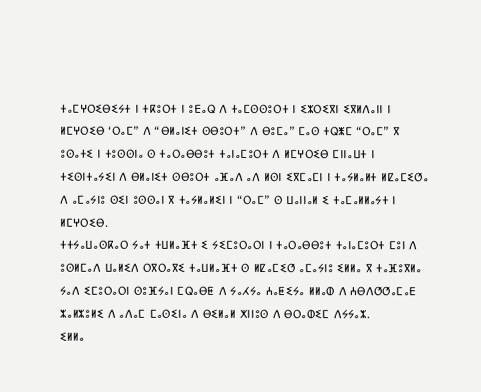ⵜⴰⵎⵖⵔⵉⴱⵉⵢⵜ ⵏ ⵜⴽⵓⵔⵜ ⵏ ⵓⴹⴰⵕ ⴷ ⵜⴰⵎⵙⵙⵓⵔⵜ ⵏ ⵉⵣⵔⵉⴳⵏ ⵉⴳⵍⴷⴰⵏⵏ ⵏ ⵍⵎⵖⵔⵉⴱ ‘ⵔⴰⵎ” ⴷ “ⴱⵍⴰⵏⵉⵜ ⵙⴱⵓⵔⵜ” ⴷ ⴱⵓⵎⴰ” ⵎⴰⵙ ⵜⵕⵥⵎ “ⵔⴰⵎ” ⴳ ⵓⵙⴰⵜⵉ ⵏ ⵜⵓⵙⵙⵏⴰ ⵙ ⵜⴰⵔⴰⴱⴱⵓⵜ ⵜⴰⵏⴰⵎⵓⵔⵜ ⴷ ⵍⵎⵖⵔⵉⴱ ⵎⵏⵏⴰⵡⵜ ⵏ ⵜⵉⵙⵏⵜⴰⵢⵉⵏ ⴷ ⴱⵍⴰⵏⵉⵜ ⵙⴱⵓⵔⵜ ⴰⴼⴰⴷ ⴰⴷ ⵍⵙⵏ ⵉⴳⵎⴰⵎⵏ ⵏ ⵜⴰⵢⵍⴰⵍⵜ ⵍⵇⴰⵎⵉⵚⴰ ⴷ ⴰⵎⴰⵢⵏⵓ ⵙⵉⵏ ⵓⵙⵙⴰⵏ ⴳ ⵜⴰⵢⵍⴰⵍⵉⵏ ⵏ “ⵔⴰⵎ” ⵙ ⵡⴰⵏⵏⴰⵍ ⵉ ⵜⴰⵎⴰⵍⵍⴰⵢⵜ ⵏ ⵍⵎⵖⵔⵉⴱ.
ⵜⵜⵢⴰⵡⴰⵙⴽⴰⵔ ⵢⴰⵜ ⵜⵡⵍⴰⴼⵜ ⵉ ⵢⵉⵎⵓⵔⴰⵔⵏ ⵏ ⵜⴰⵔⴰⴱⴱⵓⵜ ⵜⴰⵏⴰⵎⵓⵔⵜ ⵎⵓⵏ ⴷ ⵓⵙⵍⵎⴰⴷ ⵡⴰⵍⵉⴷ ⵔⴳⵔⴰⴳⵉ ⵜⴰⵡⵍⴰⴼⵜ ⵙ ⵍⵇⴰⵎⵉⵚ ⴰⵎⴰⵢⵏⵓ ⵉⵍⵍⴰ ⴳ ⵜⴰⴼⵓⴳⵍⴰ ⵢⴰⴷ ⵉⵎⵓⵔⴰⵔⵏ ⵙⵓⴼⵢⴰⵏ ⵎⵕⴰⴱⵟ ⴷ ⵢⴰⵃⵢⴰ ⵄⴰⵟⵉⵢⴰ ⵍⵍⴰⵀ ⴷ ⵄⴱⴷⵚⵚⴰⵎⴰⴹ ⵣⴰⵍⵣⵓⵍⵉ ⴷ ⴰⴷⴰⵎ ⵎⴰⵙⵉⵏⴰ ⴷ ⴱⵉⵍⴰⵍ ⵅⵏⵏⵓⵙ ⴷ ⴱⵔⴰⵀⵉⵎ ⴷⵢⵢⴰⵣ.
ⵉⵍⵍⴰ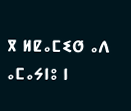ⴳ ⵍⵇⴰⵎⵉⵚ ⴰⴷ ⴰⵎⴰⵢⵏⵓ ⵏ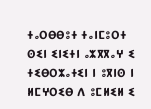ⵜⴰⵔⴱⴱⵓⵜ ⵜⴰⵏⵎⵓⵔⵜ ⵙⵉⵏ ⵉⵏⵉⵜⵏ ⴰⵣⴳⴳⴰⵖ ⵉ ⵜⵉⴱⵔⵣⴰⵜⵉⵏ ⵏ ⵓⴳⵏⵙ ⵏ ⵍⵎⵖⵔⵉⴱ ⴷ ⵓⵎⵍⵉⵍ ⵉ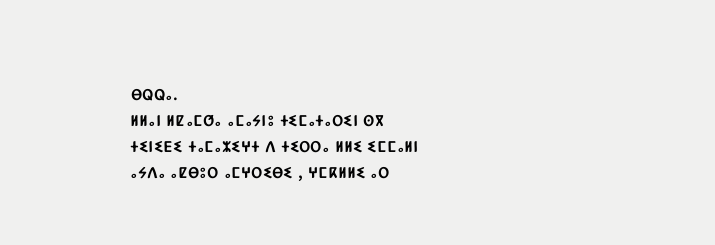ⴱⵕⵕⴰ.
ⵍⵍⴰⵏ ⵍⵇⴰⵎⵚⴰ ⴰⵎⴰⵢⵏⵓ ⵜⵉⵎⴰⵜⴰⵔⵉⵏ ⵙⴳ ⵜⵉⵏⵉⴹⵉ ⵜⴰⵎⴰⵣⵉⵖⵜ ⴷ ⵜⵉⵔⵔⴰ ⵍⵍⵉ ⵉⵎⵎⴰⵍⵏ ⴰⵢⴷⴰ ⴰⵇⴱⵓⵔ ⴰⵎⵖⵔⵉⴱⵉ , ⵖⵎⴽⵍⵍⵉ ⴰⵔ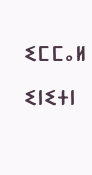ⵉⵎⵎⴰⵍ ⵉⵏⵉⵜⵏ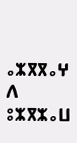ⴰⵣⴳⴳⴰⵖ ⴷ ⵓⵣⴳⵣⴰⵡ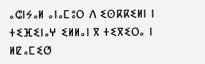ⴰⵛⵏⵢⴰⵍ ⴰⵏⴰⵎⵓⵔ ⴷ ⵉⵙⴽⴽⵉⵍⵏ ⵏ ⵜⵉⴼⵉⵏⴰⵖ ⵉⵍⵍⴰⵏ ⴳ ⵜⵉⴳⵉⵔⴰ ⵏ ⵍⵇⴰⵎⵉⵚ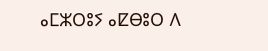ⴰⵎⵣⵔⵓⵢ ⴰⵇⴱⵓⵔ ⴷ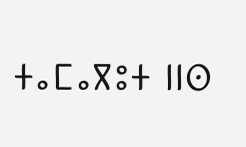ⵜⴰⵎⴰⴳⵓⵜ ⵏⵏⵙ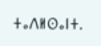ⵜⴰⴷⵍⵙⴰⵏⵜ.